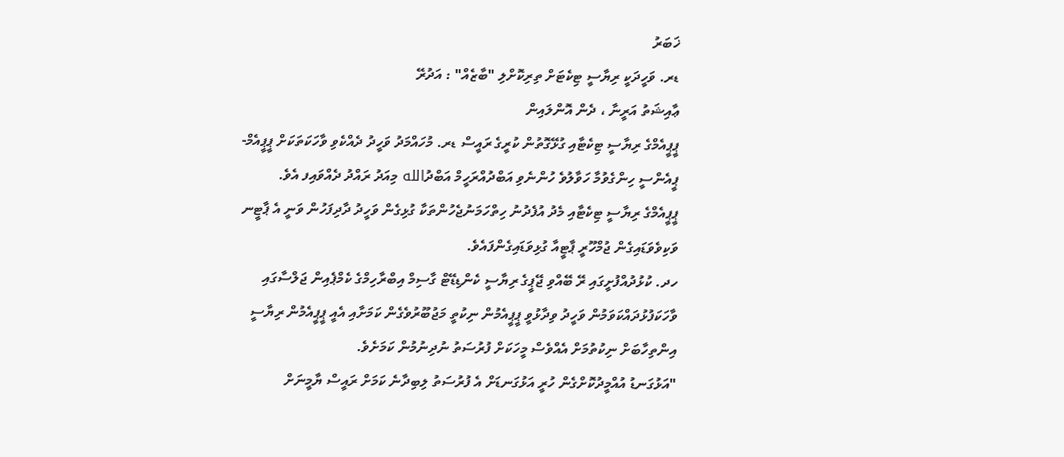ޚަބަރު
ޑރ. ވަހީދަކީ ރިޔާސީ ޓިކެޓަށް ތިރިކޮށްލި "ބާޒެއް" : އަދުރޭ
ޢާއިޝަތު އަރީނާ ، ދެން އޮންލައިން
ޕީޕީއެމްގެ ރިޔާސީ ޓިކެޓާއި ގުޅޭގޮތުން ކުރީގެ ރައީސް ޑރ. މުހައްމަދު ވަހީދު ދެއްކެވި ވާހަކަތަކަށް ޕީޕީއެމް-ޕީއެންސީ ހިންގެވުމާ ހަވާލުވެ ހުންނެވި އަބްދުއްރަހީމް އަބްދުالله މިއަދު ރައްދު ދެއްވައިފ އެވެ.
ޕީޕީއެމްގެ ރިޔާސީ ޓިކެޓާއި މެދު އުފެދުނު ހިތްހަމަނުޖެހުންތަކާ ގުޅިގެން ވަހީދު ދާދިފަހުން ވަނީ އެ ޕާޓީނ ވަކިވެވަޑައިގެން ޖުމްހޫރީ ޕާޓީއާ ގުޅިވަޑައިގެންފައެވެ.
ހދ. ކުޅުދުއްފުށީގައި ރޭ ބޭއްވި ޖޭޕީގެ ރިޔާސީ ކެންޑިޑޭޓް ގާސިމް އިބްރާހިމްގެ ކެމްޕެއިން ޖަލްސާގައި ވާހަކަފުޅުދައްކަވަމުން ވަހީދު ވިދާޅުވީ ޕީޕީއެމުން ނިކުތީ މަޖުބޫރުވެގެން ކަމަށާއި އެއީ ޕީޕީއެމުން ރިޔާސީ އިންތިހާބަށް ނިކުތުމަށް އެއްވެސް މީހަކަށް ފުރުސަތު ނުދިނުމުން ކަމަށެވެ.
"އަޅުގަނޑު އުއްމީދުކޮށްގެން ހުރީ އަޅުގަނޑަށް އެ ފުރުސަތު ލިބިދާނެ ކަމަށް ރައީސް ޔާމީނަށް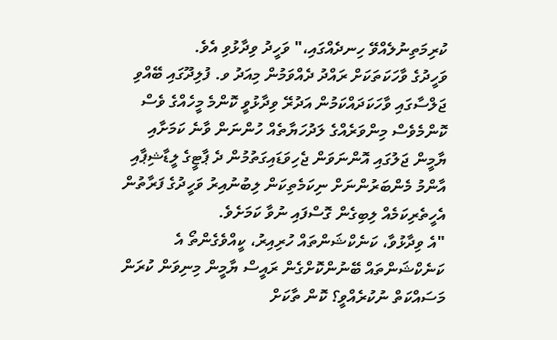ކުރިމަތިނުލެއްވޭ ހިނދެއްގައި،" ވަހީދު ވިދާޅުވި އެވެ.
ވަހީދުގެ ވާހަކަތަކަށް ރައްދު ދެއްވަމުން މިއަދު ވ. ފުލިދޫގައި ބޭއްވި ޖަލްސާގައި ވާހަކަދައްކަމުން އަދުރޭ ވިދާޅުވީ ކޮންމެ މީހެއްގެ ވެސް ކޮންމެވެސް މިންވަރެއްގެ ލަދުހަޔާތެއް ހުންނަން ވާނެ ކަމަށާއި ޔާމީން ޖަލުގައި އޮންނަވަން ޖެހިވަޑައިގަތުމުން ދެ ޕާޓީގެ ލީޑާޝިޕާއި އާންމު މެންބަރުންނަށް ނިކަމެތިކަން ލިބުނުއިރު ވަހީދުގެ ފަރާތުން އެހީތެރިކަމެއް ލިބިގެން ގޮސްފައި ނުވާ ކަމަށެވެ.
"އެ ވިދާޅުވާ، ކަނެކްޝަންތައް ހުރިއިރު، ކީއްވެގެންތޯ އެ ކަނެކްޝަންތައް ބޭނުންކޮށްގެން ރައީސް ޔާމީން މިނިވަން ކުރަން މަސައްކަތް ނުކުރެއްވީ؟ ކޮން ތާކަށް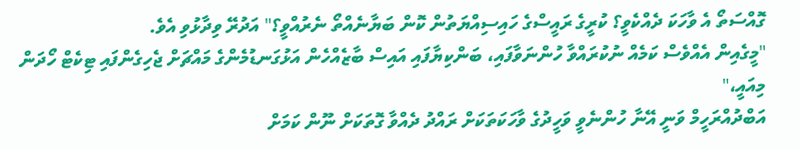ގޮއްސަތޯ އެ ވާހަކަ ދެއްކެވީ؟ ކުރީގެ ރައީސްގެ ހައިސިއްޔަތުން ކޮން ބަޔާނެއްތޯ ނެރުއްވީ؟" އަދުރޭ ވިދާޅުވި އެވެ.
"މީގެއިން އެއްވެސް ކަމެއް ނުކުރައްވާ ހުންނަވާފައި، ބަންކިޔާފައި އައިސް ބާޒެއްހެން އަޅުގަނޑުމެންގެ މައްޗަށް ޖެހިގެންފައި ޓިކެޓް ހޯދަން މިއައީ،"
އަބްދުއްރަހީމް ވަނީ އޭނާ ހުންނެވީ ވަހީދުގެ ވާހަކަތަކަށް ރައްދު ދެއްވާ ގޮތަކަށް ނޫން ކަމަށް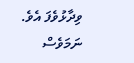ވިދާޅުވެފަ އެވެ. ނަމަވެސް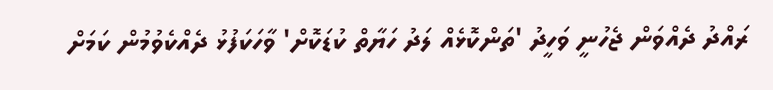ރައްދު ދެއްވަން ޖެހުނީ ވަހީދު 'ތަންކޮޅެއް ލަދު ހަޔާތް ކުޑަކޮށް' ވާހަކަފުޅު ދެއްކެވުމުން ކަމަށް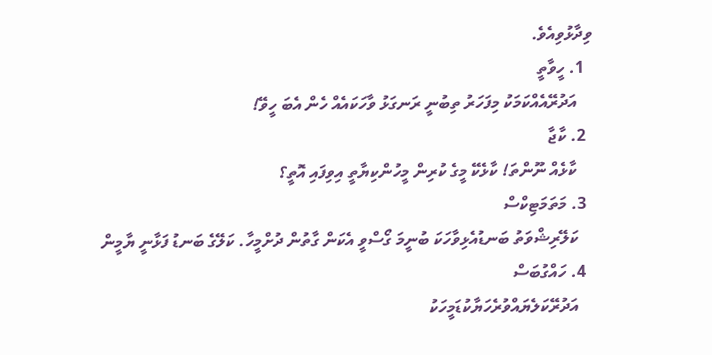ވިދާޅުވިއެވެ.
  1. ހީވާތީ
    އަދުރޭއެއްކަމަކު މިފަހަރު ތިބުނީ ރަނގަޅު ވާހަކައެއް ހެން އެބަ ހީވޭ!
  2. ކާޖާ
    ކާޅެއް ނޫންތަ! ކާޅެކޭ މީގެ ކުރިން މީހުންކިޔާތީ އިވިފައި އޮތީ؟
  3. މަތަމަޓިކްސް
    ކަލޭރިޝްވަތު ބަނޑުއެޅިވާހަކަ ބުނީމަ ގޯސްވީ އެކަން ގާތުން ދުށްމީހާ. ކަލޭގެ ބަނޑު ފަޅާނީ ޔާމީން
  4. ހައްގުބަސް
    އަދުރޭކަލެޔައްވުރެހަޔާކުޑަމީހަކު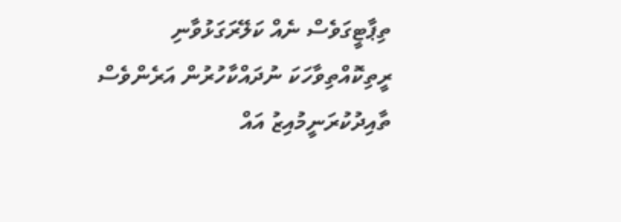ތިޕާޓީގަވެސް ނެއް ކަލޭރަގަޅުވާނި ރީތިކޮއްތިވާހަކަ ނުދައްކާހުރުން އަރެންވެސް ތާއިދުކުރަނީމުއިޒު އައް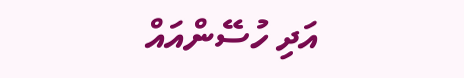އަދި ހުސޭންއައް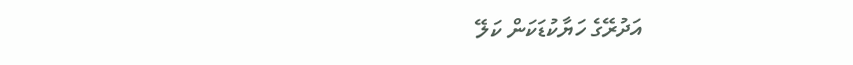އަދުރޭގެ ހަޔާކުޑަކަން ކަލޭ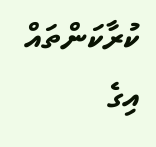ކުރާކަންތައް އިގެ